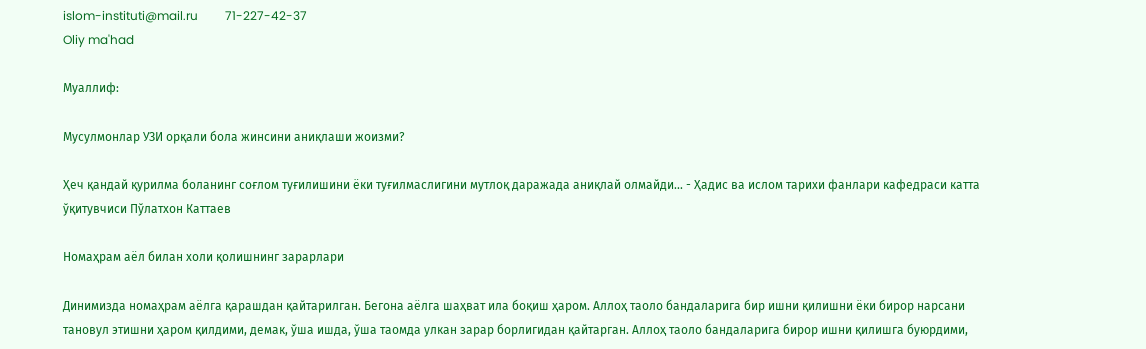islom-instituti@mail.ru         71-227-42-37
Oliy ma'had

Муаллиф:

Мусулмонлар УЗИ орқали бола жинсини аниқлаши жоизми?

Ҳеч қандай қурилма боланинг соғлом туғилишини ёки туғилмаслигини мутлоқ даражада аниқлай олмайди... - Ҳадис ва ислом тарихи фанлари кафедраси катта ўқитувчиси Пўлатхон Каттаев

Номаҳрам аёл билан холи қолишнинг зарарлари

Динимизда номаҳрам аёлга қарашдан қайтарилган. Бегона аёлга шаҳват ила боқиш ҳаром. Аллоҳ таоло бандаларига бир ишни қилишни ёки бирор нарсани тановул этишни ҳаром қилдими, демак, ўша ишда, ўша таомда улкан зарар борлигидан қайтарган. Аллоҳ таоло бандаларига бирор ишни қилишга буюрдими,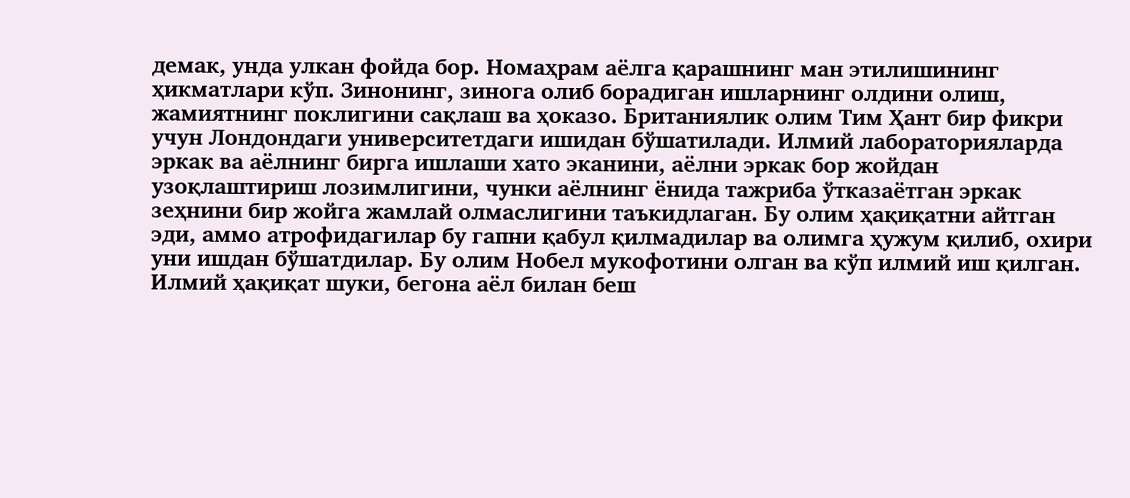демак, унда улкан фойда бор. Номаҳрам аёлга қарашнинг ман этилишининг ҳикматлари кўп. Зинонинг, зинога олиб борадиган ишларнинг олдини олиш, жамиятнинг поклигини сақлаш ва ҳоказо. Британиялик олим Тим Ҳант бир фикри учун Лондондаги университетдаги ишидан бўшатилади. Илмий лабораторияларда эркак ва аёлнинг бирга ишлаши хато эканини, аёлни эркак бор жойдан узоқлаштириш лозимлигини, чунки аёлнинг ёнида тажриба ўтказаётган эркак зеҳнини бир жойга жамлай олмаслигини таъкидлаган. Бу олим ҳақиқатни айтган эди, аммо атрофидагилар бу гапни қабул қилмадилар ва олимга ҳужум қилиб, охири уни ишдан бўшатдилар. Бу олим Нобел мукофотини олган ва кўп илмий иш қилган. Илмий ҳақиқат шуки, бегона аёл билан беш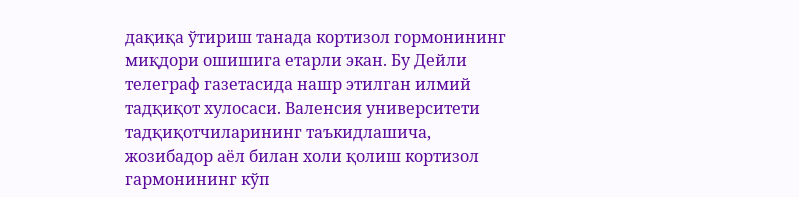дақиқа ўтириш танада кортизол гормонининг миқдори ошишига етарли экан. Бу Дейли телеграф газетасида нашр этилган илмий тадқиқот хулосаси. Валенсия университети тадқиқотчиларининг таъкидлашича, жозибадор аёл билан холи қолиш кортизол гармонининг кўп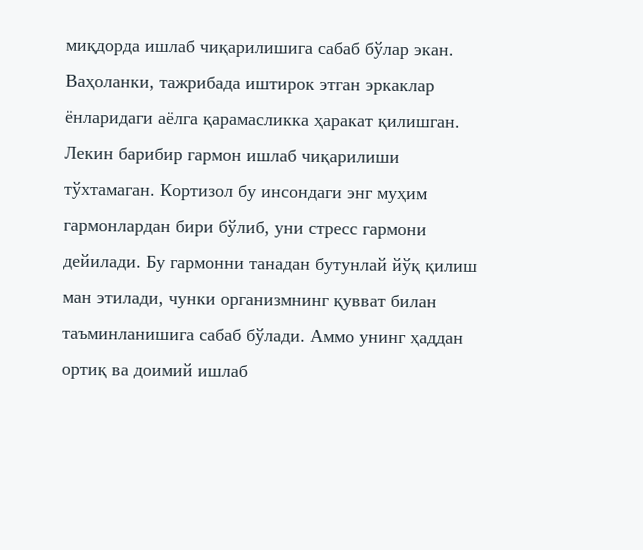миқдорда ишлаб чиқарилишига сабаб бўлар экан. Ваҳоланки, тажрибада иштирок этган эркаклар ёнларидаги аёлга қарамасликка ҳаракат қилишган. Лекин барибир гармон ишлаб чиқарилиши тўхтамаган. Кортизол бу инсондаги энг муҳим гармонлардан бири бўлиб, уни стресс гармони дейилади. Бу гармонни танадан бутунлай йўқ қилиш ман этилади, чунки организмнинг қувват билан таъминланишига сабаб бўлади. Аммо унинг ҳаддан ортиқ ва доимий ишлаб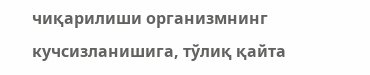чиқарилиши организмнинг кучсизланишига, тўлиқ қайта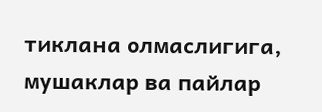тиклана олмаслигига, мушаклар ва пайлар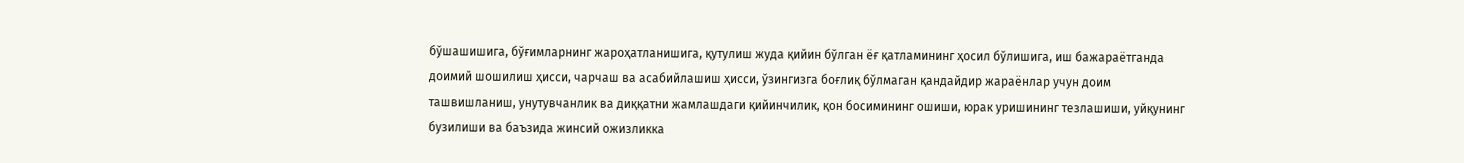бўшашишига, бўғимларнинг жароҳатланишига, қутулиш жуда қийин бўлган ёғ қатламининг ҳосил бўлишига, иш бажараётганда доимий шошилиш ҳисси, чарчаш ва асабийлашиш ҳисси, ўзингизга боғлиқ бўлмаган қандайдир жараёнлар учун доим ташвишланиш, унутувчанлик ва диққатни жамлашдаги қийинчилик, қон босимининг ошиши, юрак уришининг тезлашиши, уйқунинг бузилиши ва баъзида жинсий ожизликка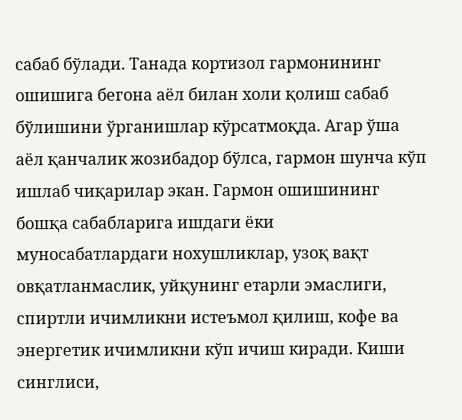сабаб бўлади. Танада кортизол гармонининг ошишига бегона аёл билан холи қолиш сабаб бўлишини ўрганишлар кўрсатмоқда. Агар ўша аёл қанчалик жозибадор бўлса, гармон шунча кўп ишлаб чиқарилар экан. Гармон ошишининг бошқа сабабларига ишдаги ёки муносабатлардаги нохушликлар, узоқ вақт овқатланмаслик, уйқунинг етарли эмаслиги, спиртли ичимликни истеъмол қилиш, кофе ва энергетик ичимликни кўп ичиш киради. Киши синглиси,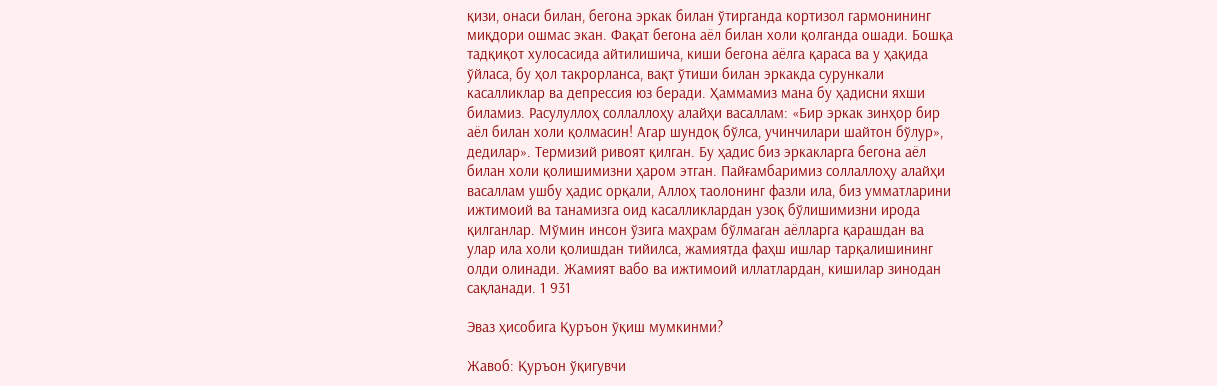қизи, онаси билан, бегона эркак билан ўтирганда кортизол гармонининг миқдори ошмас экан. Фақат бегона аёл билан холи қолганда ошади. Бошқа тадқиқот хулосасида айтилишича, киши бегона аёлга қараса ва у ҳақида ўйласа, бу ҳол такрорланса, вақт ўтиши билан эркакда сурункали касалликлар ва депрессия юз беради. Ҳаммамиз мана бу ҳадисни яхши биламиз. Расулуллоҳ соллаллоҳу алайҳи васаллам: «Бир эркак зинҳор бир аёл билан холи қолмасин! Агар шундоқ бўлса, учинчилари шайтон бўлур», дедилар». Термизий ривоят қилган. Бу ҳадис биз эркакларга бегона аёл билан холи қолишимизни ҳаром этган. Пайғамбаримиз соллаллоҳу алайҳи васаллам ушбу ҳадис орқали, Аллоҳ таолонинг фазли ила, биз умматларини ижтимоий ва танамизга оид касалликлардан узоқ бўлишимизни ирода қилганлар. Мўмин инсон ўзига маҳрам бўлмаган аёлларга қарашдан ва улар ила холи қолишдан тийилса, жамиятда фаҳш ишлар тарқалишининг олди олинади. Жамият вабо ва ижтимоий иллатлардан, кишилар зинодан сақланади. 1 931

Эваз ҳисобига Қуръон ўқиш мумкинми?

Жавоб: Қуръон ўқигувчи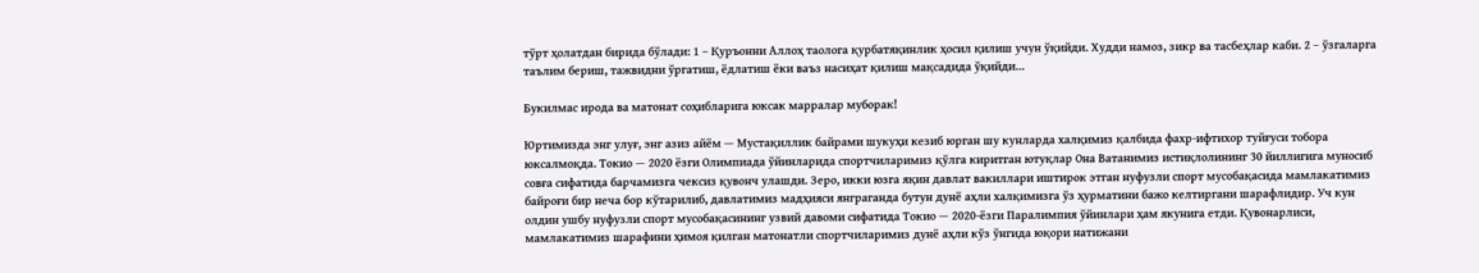тўрт ҳолатдан бирида бўлади: 1 – Қуръонни Аллоҳ таолога қурбатяқинлик ҳосил қилиш учун ўқийди. Худди намоз, зикр ва тасбеҳлар каби. 2 – ўзгаларга таълим бериш, тажвидни ўргатиш, ёдлатиш ёки ваъз насиҳат қилиш мақсадида ўқийди...

Букилмас ирода ва матонат соҳибларига юксак марралар муборак!

Юртимизда энг улуғ, энг азиз айём — Мустақиллик байрами шукуҳи кезиб юрган шу кунларда халқимиз қалбида фахр-ифтихор туйғуси тобора юксалмоқда. Токио — 2020 ёзги Олимпиада ўйинларида спортчиларимиз қўлга киритган ютуқлар Она Ватанимиз истиқлолининг 30 йиллигига муносиб совға сифатида барчамизга чексиз қувонч улашди. Зеро, икки юзга яқин давлат вакиллари иштирок этган нуфузли спорт мусобақасида мамлакатимиз байроғи бир неча бор кўтарилиб, давлатимиз мадҳияси янграганда бутун дунё аҳли халқимизга ўз ҳурматини бажо келтиргани шарафлидир. Уч кун олдин ушбу нуфузли спорт мусобақасининг узвий давоми сифатида Токио — 2020-ёзги Паралимпия ўйинлари ҳам якунига етди. Қувонарлиси, мамлакатимиз шарафини ҳимоя қилган матонатли спортчиларимиз дунё аҳли кўз ўнгида юқори натижани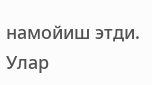намойиш этди. Улар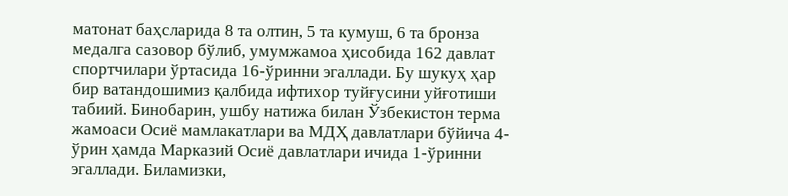матонат баҳсларида 8 та олтин, 5 та кумуш, 6 та бронза медалга сазовор бўлиб, умумжамоа ҳисобида 162 давлат спортчилари ўртасида 16-ўринни эгаллади. Бу шукуҳ ҳар бир ватандошимиз қалбида ифтихор туйғусини уйғотиши табиий. Бинобарин, ушбу натижа билан Ўзбекистон терма жамоаси Осиё мамлакатлари ва МДҲ давлатлари бўйича 4-ўрин ҳамда Марказий Осиё давлатлари ичида 1-ўринни эгаллади. Биламизки,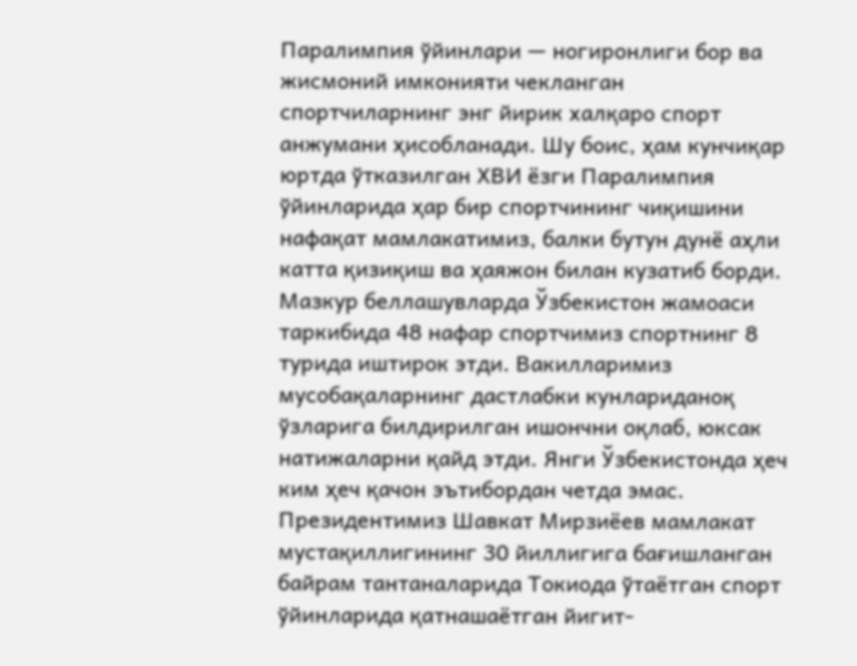Паралимпия ўйинлари — ногиронлиги бор ва жисмоний имконияти чекланган спортчиларнинг энг йирик халқаро спорт анжумани ҳисобланади. Шу боис, ҳам кунчиқар юртда ўтказилган ХВИ ёзги Паралимпия ўйинларида ҳар бир спортчининг чиқишини нафақат мамлакатимиз, балки бутун дунё аҳли катта қизиқиш ва ҳаяжон билан кузатиб борди. Мазкур беллашувларда Ўзбекистон жамоаси таркибида 48 нафар спортчимиз спортнинг 8 турида иштирок этди. Вакилларимиз мусобақаларнинг дастлабки кунлариданоқ ўзларига билдирилган ишончни оқлаб, юксак натижаларни қайд этди. Янги Ўзбекистонда ҳеч ким ҳеч қачон эътибордан четда эмас. Президентимиз Шавкат Мирзиёев мамлакат мустақиллигининг 30 йиллигига бағишланган байрам тантаналарида Токиода ўтаётган спорт ўйинларида қатнашаётган йигит-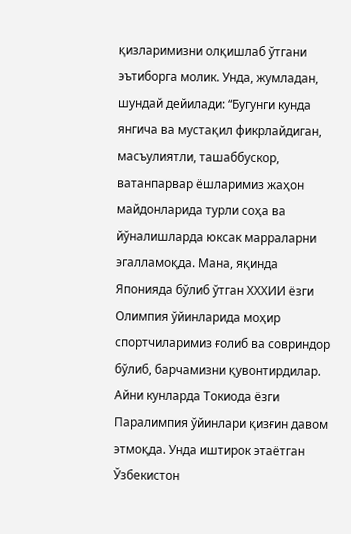қизларимизни олқишлаб ўтгани эътиборга молик. Унда, жумладан, шундай дейилади: “Бугунги кунда янгича ва мустақил фикрлайдиган, масъулиятли, ташаббускор, ватанпарвар ёшларимиз жаҳон майдонларида турли соҳа ва йўналишларда юксак марраларни эгалламоқда. Мана, яқинда Японияда бўлиб ўтган ХХХИИ ёзги Олимпия ўйинларида моҳир спортчиларимиз ғолиб ва совриндор бўлиб, барчамизни қувонтирдилар. Айни кунларда Токиода ёзги Паралимпия ўйинлари қизғин давом этмоқда. Унда иштирок этаётган Ўзбекистон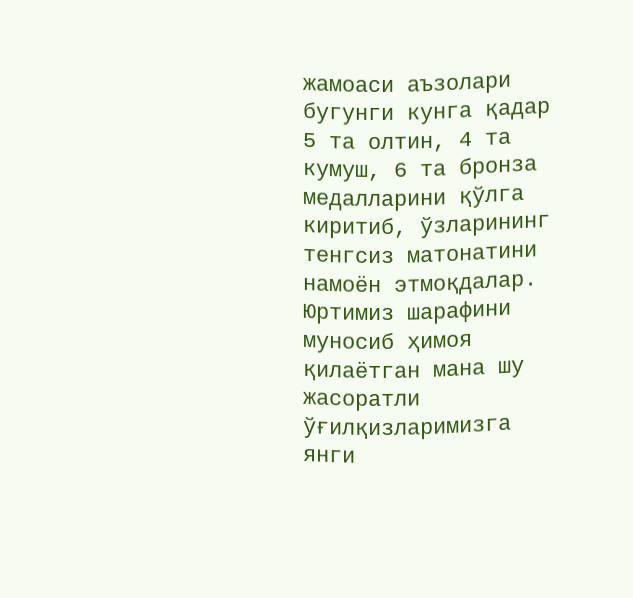жамоаси аъзолари бугунги кунга қадар 5 та олтин, 4 та кумуш, 6 та бронза медалларини қўлга киритиб, ўзларининг тенгсиз матонатини намоён этмоқдалар. Юртимиз шарафини муносиб ҳимоя қилаётган мана шу жасоратли ўғилқизларимизга янги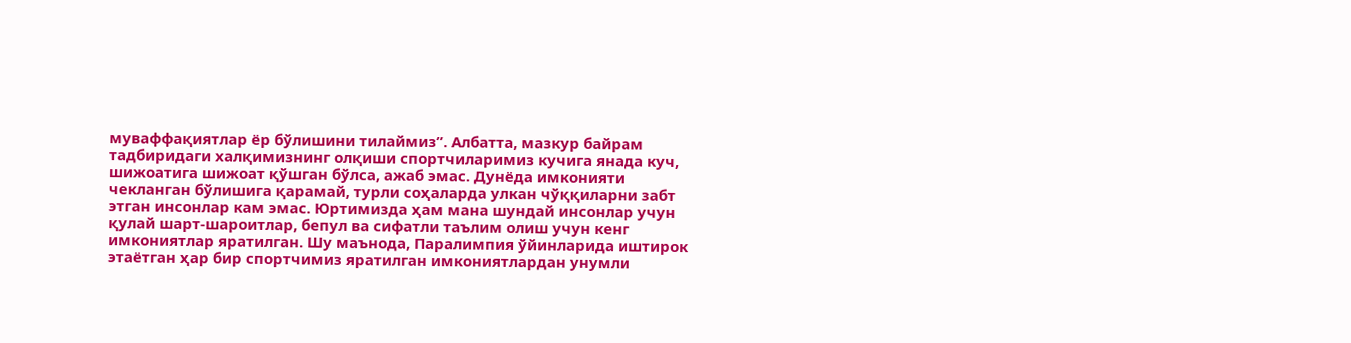муваффақиятлар ёр бўлишини тилаймиз”. Албатта, мазкур байрам тадбиридаги халқимизнинг олқиши спортчиларимиз кучига янада куч, шижоатига шижоат қўшган бўлса, ажаб эмас. Дунёда имконияти чекланган бўлишига қарамай, турли соҳаларда улкан чўққиларни забт этган инсонлар кам эмас. Юртимизда ҳам мана шундай инсонлар учун қулай шарт-шароитлар, бепул ва сифатли таълим олиш учун кенг имкониятлар яратилган. Шу маънода, Паралимпия ўйинларида иштирок этаётган ҳар бир спортчимиз яратилган имкониятлардан унумли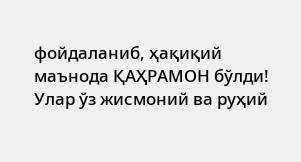фойдаланиб, ҳақиқий маънода ҚАҲРАМОН бўлди! Улар ўз жисмоний ва руҳий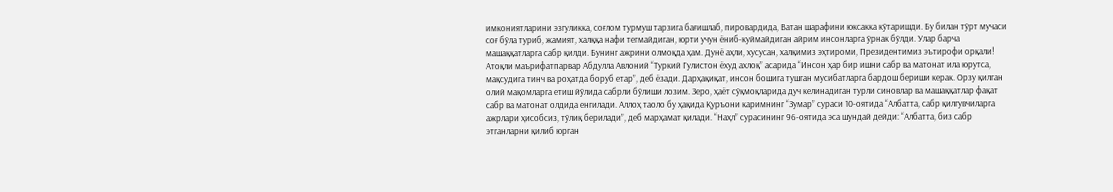имкониятларини эзгуликка, соғлом турмуш тарзига бағишлаб, пировардида, Ватан шарафини юксакка кўтаришди. Бу билан тўрт мучаси соғ бўла туриб, жамият, халққа нафи тегмайдиган, юрти учун ёниб-куймайдиган айрим инсонларга ўрнак бўлди. Улар барча машаққатларга сабр қилди. Бунинг ажрини олмоқда ҳам. Дунё аҳли, хусусан, халқимиз эҳтироми, Президентимиз эътирофи орқали! Атоқли маърифатпарвар Абдулла Авлоний “Туркий Гулистон ёхуд ахлоқ” асарида “Инсон ҳар бир ишни сабр ва матонат ила юрутса, мақсудига тинч ва роҳатда боруб етар”, деб ёзади. Дарҳақиқат, инсон бошига тушган мусибатларга бардош бериши керак. Орзу қилган олий мақомларга етиш йўлида сабрли бўлиши лозим. Зеро, ҳаёт сўқмоқларида дуч келинадиган турли синовлар ва машаққатлар фақат сабр ва матонат олдида енгилади. Аллоҳ таоло бу ҳақида Қуръони каримнинг “Зумар” сураси 10-оятида “Албатта, сабр қилгувчиларга ажрлари ҳисобсиз, тўлиқ берилади”, деб марҳамат қилади. “Наҳл” сурасининг 96-оятида эса шундай дейди: “Албатта, биз сабр этганларни қилиб юрган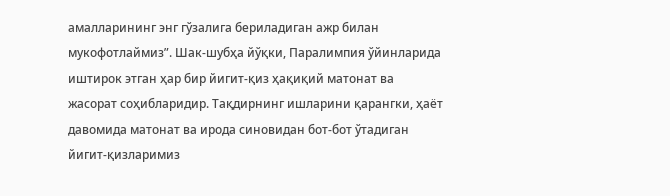амалларининг энг гўзалига бериладиган ажр билан мукофотлаймиз”. Шак-шубҳа йўқки, Паралимпия ўйинларида иштирок этган ҳар бир йигит-қиз ҳақиқий матонат ва жасорат соҳибларидир. Тақдирнинг ишларини қарангки, ҳаёт давомида матонат ва ирода синовидан бот-бот ўтадиган йигит-қизларимиз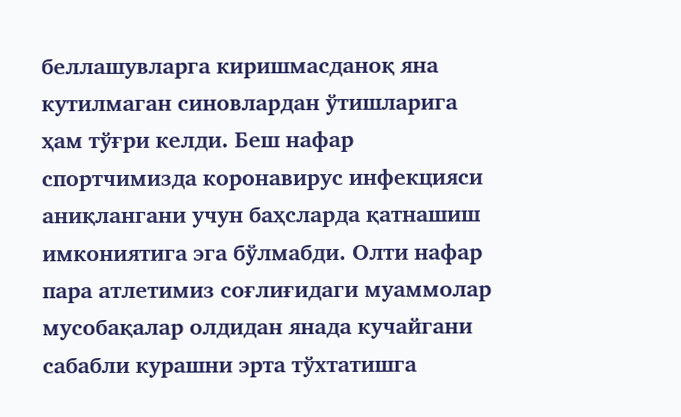беллашувларга киришмасданоқ яна кутилмаган синовлардан ўтишларига ҳам тўғри келди. Беш нафар спортчимизда коронавирус инфекцияси аниқлангани учун баҳсларда қатнашиш имкониятига эга бўлмабди. Олти нафар пара атлетимиз соғлиғидаги муаммолар мусобақалар олдидан янада кучайгани сабабли курашни эрта тўхтатишга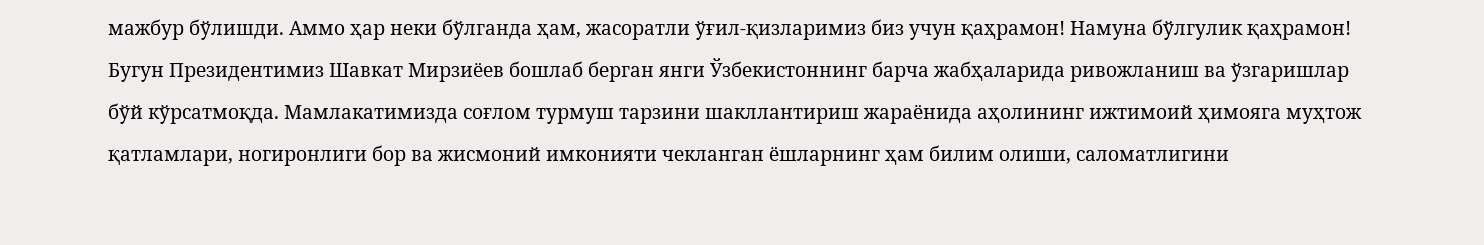мажбур бўлишди. Аммо ҳар неки бўлганда ҳам, жасоратли ўғил-қизларимиз биз учун қаҳрамон! Намуна бўлгулик қаҳрамон! Бугун Президентимиз Шавкат Мирзиёев бошлаб берган янги Ўзбекистоннинг барча жабҳаларида ривожланиш ва ўзгаришлар бўй кўрсатмоқда. Мамлакатимизда соғлом турмуш тарзини шакллантириш жараёнида аҳолининг ижтимоий ҳимояга муҳтож қатламлари, ногиронлиги бор ва жисмоний имконияти чекланган ёшларнинг ҳам билим олиши, саломатлигини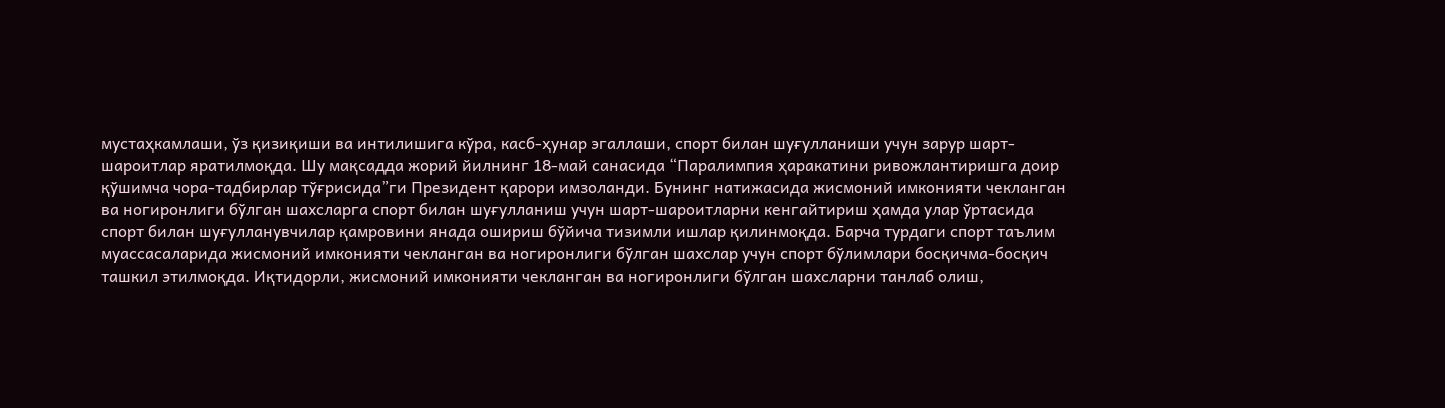мустаҳкамлаши, ўз қизиқиши ва интилишига кўра, касб-ҳунар эгаллаши, спорт билан шуғулланиши учун зарур шарт-шароитлар яратилмоқда. Шу мақсадда жорий йилнинг 18-май санасида “Паралимпия ҳаракатини ривожлантиришга доир қўшимча чора-тадбирлар тўғрисида”ги Президент қарори имзоланди. Бунинг натижасида жисмоний имконияти чекланган ва ногиронлиги бўлган шахсларга спорт билан шуғулланиш учун шарт-шароитларни кенгайтириш ҳамда улар ўртасида спорт билан шуғулланувчилар қамровини янада ошириш бўйича тизимли ишлар қилинмоқда. Барча турдаги спорт таълим муассасаларида жисмоний имконияти чекланган ва ногиронлиги бўлган шахслар учун спорт бўлимлари босқичма-босқич ташкил этилмоқда. Иқтидорли, жисмоний имконияти чекланган ва ногиронлиги бўлган шахсларни танлаб олиш,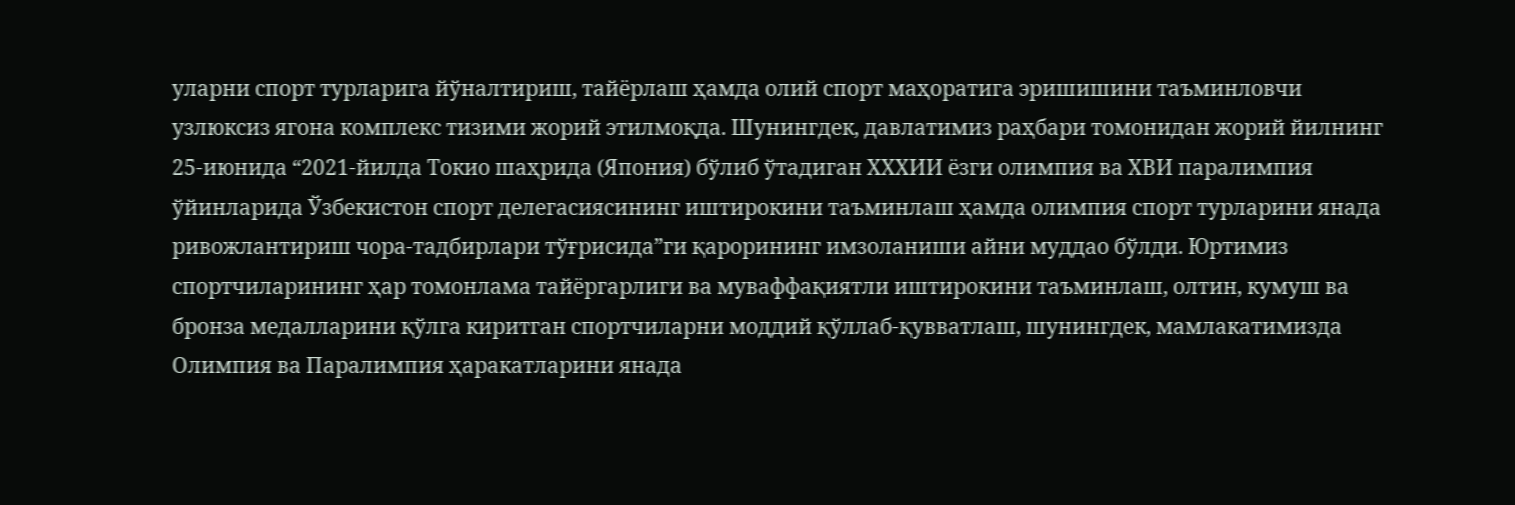уларни спорт турларига йўналтириш, тайёрлаш ҳамда олий спорт маҳоратига эришишини таъминловчи узлюксиз ягона комплекс тизими жорий этилмоқда. Шунингдек, давлатимиз раҳбари томонидан жорий йилнинг 25-июнида “2021-йилда Токио шаҳрида (Япония) бўлиб ўтадиган ХХХИИ ёзги олимпия ва ХВИ паралимпия ўйинларида Ўзбекистон спорт делегасиясининг иштирокини таъминлаш ҳамда олимпия спорт турларини янада ривожлантириш чора-тадбирлари тўғрисида”ги қарорининг имзоланиши айни муддао бўлди. Юртимиз спортчиларининг ҳар томонлама тайёргарлиги ва муваффақиятли иштирокини таъминлаш, олтин, кумуш ва бронза медалларини қўлга киритган спортчиларни моддий қўллаб-қувватлаш, шунингдек, мамлакатимизда Олимпия ва Паралимпия ҳаракатларини янада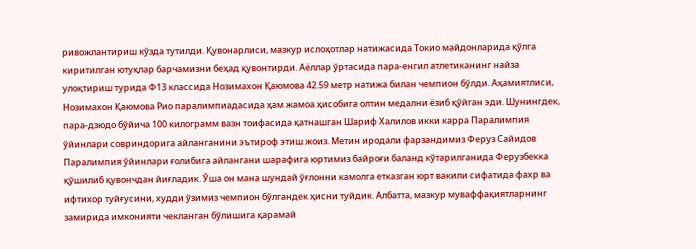ривожлантириш кўзда тутилди. Қувонарлиси, мазкур ислоҳотлар натижасида Токио майдонларида қўлга киритилган ютуқлар барчамизни беҳад қувонтирди. Аёллар ўртасида пара-енгил атлетиканинг найза улоқтириш турида Ф13 классида Нозимахон Қаюмова 42.59 метр натижа билан чемпион бўлди. Аҳамиятлиси, Нозимахон Қаюмова Рио паралимпиадасида ҳам жамоа ҳисобига олтин медални ёзиб қўйган эди. Шунингдек, пара-дзюдо бўйича 100 килограмм вазн тоифасида қатнашган Шариф Халилов икки карра Паралимпия ўйинлари совриндорига айланганини эътироф этиш жоиз. Метин иродали фарзандимиз Феруз Сайидов Паралимпия ўйинлари ғолибига айлангани шарафига юртимиз байроғи баланд кўтарилганида Ферузбекка қўшилиб қувончдан йиғладик. Ўша он мана шундай ўғлонни камолга етказган юрт вакили сифатида фахр ва ифтихор туйғусини, худди ўзимиз чемпион бўлгандек ҳисни туйдик. Албатта, мазкур муваффақиятларнинг замирида имконияти чекланган бўлишига қарамай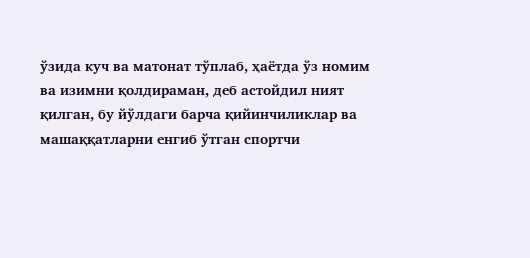ўзида куч ва матонат тўплаб, ҳаётда ўз номим ва изимни қолдираман, деб астойдил ният қилган, бу йўлдаги барча қийинчиликлар ва машаққатларни енгиб ўтган спортчи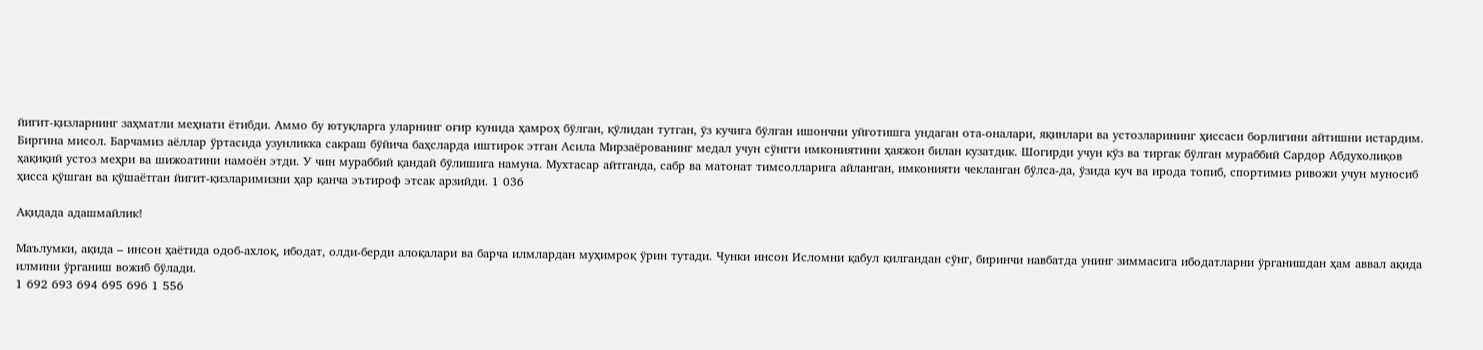йигит-қизларнинг заҳматли меҳнати ётибди. Аммо бу ютуқларга уларнинг оғир кунида ҳамроҳ бўлган, қўлидан тутган, ўз кучига бўлган ишончни уйғотишга ундаган ота-оналари, яқинлари ва устозларининг ҳиссаси борлигини айтишни истардим. Биргина мисол. Барчамиз аёллар ўртасида узунликка сакраш бўйича баҳсларда иштирок этган Асила Мирзаёрованинг медал учун сўнгги имкониятини ҳаяжон билан кузатдик. Шогирди учун кўз ва тиргак бўлган мураббий Сардор Абдухолиқов ҳақиқий устоз меҳри ва шижоатини намоён этди. У чин мураббий қандай бўлишига намуна. Мухтасар айтганда, сабр ва матонат тимсолларига айланган, имконияти чекланган бўлса-да, ўзида куч ва ирода топиб, спортимиз ривожи учун муносиб ҳисса қўшган ва қўшаётган йигит-қизларимизни ҳар қанча эътироф этсак арзийди. 1 036

Ақидада адашмайлик!

Маълумки, ақида – инсон ҳаётида одоб-ахлоқ, ибодат, олди-берди алоқалари ва барча илмлардан муҳимроқ ўрин тутади. Чунки инсон Исломни қабул қилгандан сўнг, биринчи навбатда унинг зиммасига ибодатларни ўрганишдан ҳам аввал ақида илмини ўрганиш вожиб бўлади.
1 692 693 694 695 696 1 556